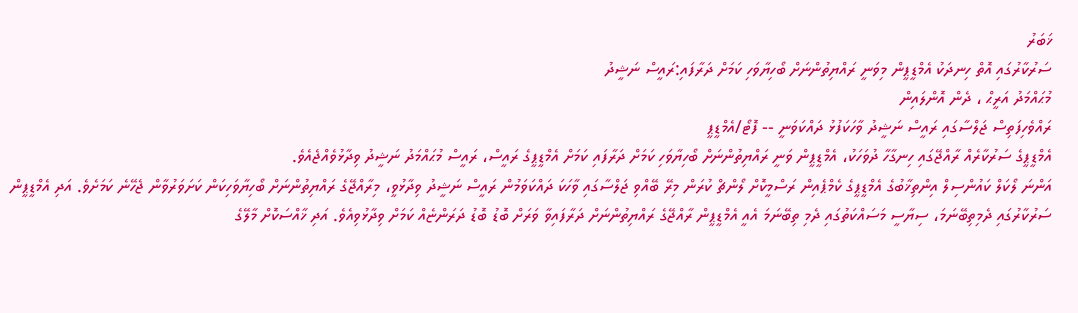ޚަބަރު
ސަރުކާރުގައި އޮތް ހިނދަކު އެމްޑީޕީން މިވަނީ ރައްޔިތުންނަށް ބޯހިޔާވަހި ކަމަށް ދަރާފައި:ރައީސް ނަޝީދު
މުޙައްމަދު އަރީޙް ، ދެން އޮންލައިން
ރައްވެހިފަތިސް ޖަލްސާގައި ރައީސް ނަޝީދު ވާހަކަފުޅު ދައްކަވަނީ -- ފޮޓޯ/އެމްޑީޕީ
އެމްޑީޕީގެ ސަރުކާރެއް ރާއްޖޭގައި ހިނގާހާ ދުވަހަކު، އެމްޑީޕީން ވަނީ ރައްޔިތުންނަށް ބޯހިޔާވަހި ކަމަށް ދަރާފައި ކަމަށް އެމްޑީޕީގެ ރައީސް، ރައީސް މުޙައްމަދު ނަޝީދު ވިދާޅުވެއްޖެއެވެ.
އަންނަ ލޯކަލް ކައުންސިލް އިންތިޚާބުގެ އެމްޑީޕީގެ ކެމްޕެއިން ރަސްމީކޮށް ލޯންޗް ކުރަން މިރޭ ބޭއްވި ޖަލްސާގައި ވާހަކަ ދައްކަވަމުން ރައީސް ނަޝީދު ވިދާޅުވީ، މިރާއްޖޭގެ ރައްޔިތުންނަށް ބޯހިޔާވަހިކަން ކަށަވަރުވާން ޖެހޭނެ ކަމަށެވެ. އަދި އެމްޑީޕީން ސަރުކާރުގައި ދެމިތިބޭނަމަ، ސިޔާސީ މަސައްކަތުގައި ދެމި ތިބޭނަމަ އެއީ އެމްޑީޕީން ރާއްޖޭގެ ރައްޔިތުންނަށް ދަރާފައިވާ ވަރަށް ބޮޑު ބޮޑު ދަރަންޏެއް ކަމަށް ވިދާޅުވިއެވެ. އަދި ޚާއްސަކޮށް މާލޭގެ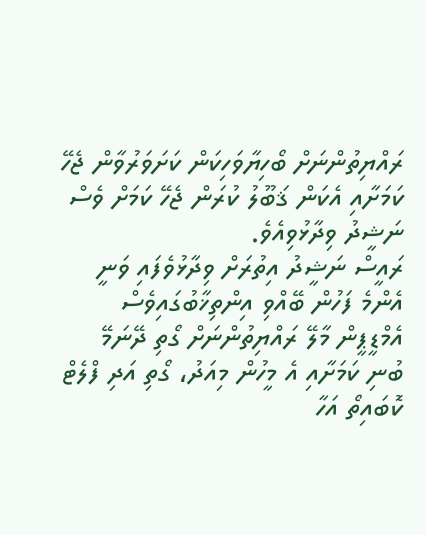ރައްޔިތުންނަށް ބޯހިޔާވަހިކަން ކަށަވަރުވާން ޖެހޭ ކަމަށާއި އެކަން ޤަބޫލު ކުރަން ޖެހޭ ކަމަށް ވެސް ނަޝީދު ވިދާޅުވިއެވެ.
ރައީސް ނަޝީދު އިތުރަށް ވިދާޅުވެފައި ވަނީ އެންމެ ފަހުން ބޭއްވި އިންތިޚާބުގައިވެސް އެމްޑީޕީން މާލޭ ރައްޔިތުންނަށް ގޯތި ދޭނަމޭ ބުނި ކަމަށާއި އެ މީހުން މިއަދު، ގޯތި އަދި ފްލެޓް ކޮބައިތޯ އަހާ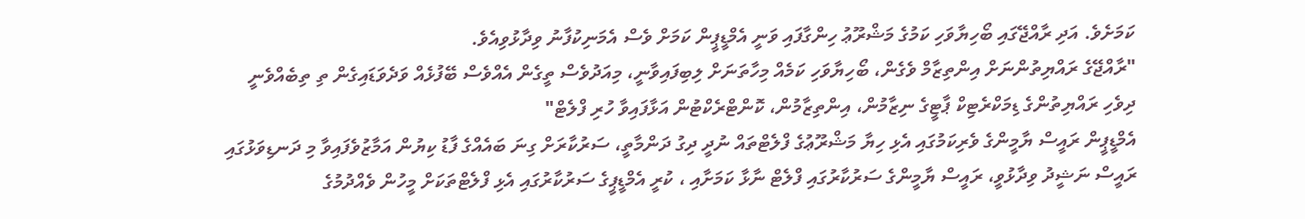ކަމަށެވެ. އަދި ރާއްޖޭގައި ބޯހިޔާވަހި ކަމުގެ މަޝްރޫޢު ހިންގާފައި ވަނީ އެމްޑީޕީން ކަމަށް ވެސް އެމަނިކުފާނު ވިދާޅުވިއެވެ.
"ރާއްޖޭގެ ރައްޔިތުންނަށް އިންތިޒާމް ވެގެން، ބޯހިޔާވަހި ކަމެއް މިހާތަނަށް ލިބިފައިވާނީ، މިއަދުވެސް ތީގެން އެއްވެސް ބޭފުޅެއް ވަދެވަޑައިގެން ތި ތިބެއްވެނީ ދިވެހި ރައްޔިތުންގެ ޑިމަކްރެޓިކް ޕާޓީގެ ނިޒާމުން، އިންތިޒާމުން، ކޮންޓްރެކްޓުން އަޅާފައިވާ ހުރި ފްލެޓް"
އެމްޑީޕީން ރައީސް ޔާމީންގެ ވެރިކަމުގައި އެޅި ހިޔާ މަޝްރޫޢުގެ ފްލެޓްތައް ނުދީ ދިގު ދަންމާތީ، ސަރުކާރަށް ގިނަ ބައެއްގެ ފާޑު ކިޔުން އަމާޒުވެފައިވާ މި ދަނޑިވަޅުގައި ރައީސް ނަޝީދު ވިދާޅުވީ، ރައީސް ޔާމީންގެ ސަރުކާރުގައި ފްލެޓް ނާޅާ ކަމަށާއި ، ކުރީ އެމްޑީޕީގެ ސަރުކާރުގައި އެޅި ފްލެޓްތަކަށް މީހުން ވެއްދުމުގެ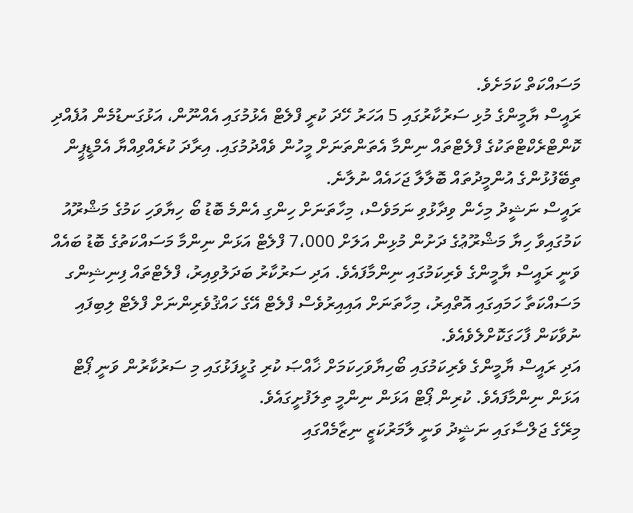މަސައްކަތް ކަމަށެވެ.
ރައީސް ޔާމީންގެ މުޅި ސަރުކާރުގައި 5 އަހަރު ހޭދަ ކުރީ ފްލެޓް އެޅުމުގައި އެއްނޫން، އަޅުގަނޑުމެން އުފެއްދި ކޮންޓްރެކްޓްތަކުގެ ފްލެޓްތައް ނިންމާ އެތަންތަނަށް މީހުން ވެއްދުމުގައި. އިރާދަ ކުރެއްވިއްޔާ އެމްޑީޕީން ތިބޭފުޅުންގެ އުންމީދުތައް ބޮލާލާ ޖަހައެއް ނުލާނެ.
ރައީސް ނަޝީދު މިހެން ވިދާޅުވި ނަމަވެސް، މިހާތަނަށް ހިންގި އެންމެ ބޮޑު ބޯ ހިޔާވަހި ކަމުގެ މަޝްރޫއު ކަމުގައިވާ ހިޔާ މަޝްރޫޢުގެ ދަށުން މުޅިން އަލަށް 7،000 ފްލެޓް އަޅަން ނިންމާ މަސައްކަތުގެ ބޮޑު ބައެއް ވަނީ ރައީސް ޔާމީންގެ ވެރިކަމުގައި ނިންމާފައެވެ. އަދި ސަރުކާރު ބަދަލުވިއިރު، ފްލެޓްތައް ފިނިޝިންގ މަސައްކަތާ ހަމައިގައި އޮތްއިރު، މިހާތަނަށް އައިއިރުވެސް ފްލެޓް އޭގެ ހައްޤުވެރިންނަށް ފްލެޓް ލިބިފައި ނުވާކަން ފާހަގަކޮށްލެވެއެވެ.
އަދި ރައީސް ޔާމީންގެ ވެރިކަމުގައި ބޯހިޔާވަހިކަމަށް ޚާއްޞަ ކުރި ގުޅީފަޅުގައި މި ސަރުކާރުން ވަނީ ޕޯޓް އަޅަން ނިންމާފައެވެ. ކުރިން ޕޯޓް އަޅަން ނިންމީ ތިލަފުށީގައެވެ.
މިރޭގެ ޖަލްސާގައި ނަޝީދު ވަނީ ލާމަރުކަޒީ ނިޒާމެއްގައި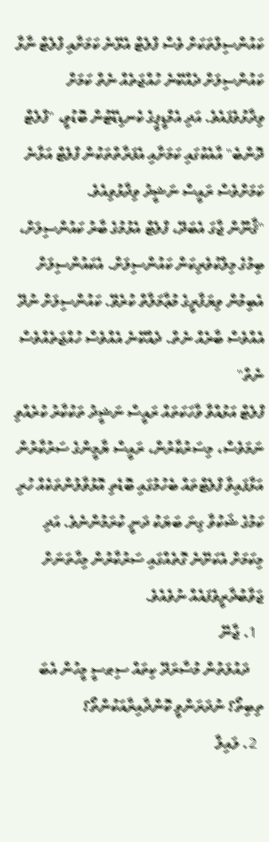ކައުންސިލްތަކަށް ވެސް ފްލެޓް އެޅޭނެ ކަމަށާއި ފްލެޓް ނާޅާ ކައުންސިލަށް ދެއްކޭނެ ހުއްޖަތެއް ނެތް ކަމަށް ވިދާޅުވެފައެވެ. އަދި އެމްޑީޕީގެ ކެނޑިޑޭޓުން ބޮޑުވީ، "ފްލެޓް ދޮންބެ" އާއެކުގައި ކަމަށާއި އެފަރާތްތަކުން ފްލެޓް އަޅާނެ ކަމަށްވެސް ރައީސް ނަޝީދު ވިދާޅުވިއެވެ.
"ޤާނޫން ޖާގަ އެބަދޭ، ފްލެޓް އެޅުމުގެ ބާރު ކައުންސިލަށް، ބިމުގެ މިލްކުވެރިކަން ކައުންސިލަށް. އެކައުންސިލަށް އެބިމުން ވިޔަފާރީގެ މުޢާމަލާތް ކުރެވޭ. ކައުންސިލަށް ނުދޭ އެއްވެސް ބާރެއް ނެތް. ދެއްކޭނެ އެއްވެސް ހުއްޖަތެއްވެސް ނެތް"
ފްލެޓް އަޅުއްވާ ވާހަކަތައް ރައީސް ނަޝީދު ތަކުކާރު ކުރެއްވި ނަމަވެސް، މިސަރުކާރުން، ރައީސް ޔާމީންގެ ސަރުކާރުން އަޅާފައިވާ ފްލެޓްތައް ބެހުމުގައި ބޮޑެތި އޮޅުވާލުންތަކެއް ހުރި ކަމުގެ ޝަކުވާ ގިނަ ބަޔަކު ދަނީ ކުރަމުންނެވެ. އަދި މިކަމަށް އެކަށޭނެ ގޮތެއްގައި ސަރުކާރުން މިހާތަނަށް ޖަވާބުދާރީވެފައެއް ނުވެއެވެ.
  1. ޖާނޭ
    ދައުލަތުން މުސާރަދޭ ކިތައް ސިޠސީ މީހުން އެބަ ތިބިތޯ؟ ނުދަރަންވީ ކޮންދާއިރާއަކުންތޯ؟
  2. ލައިލާ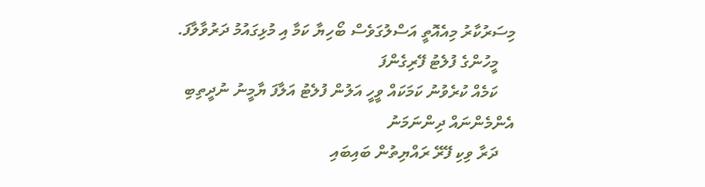މިސަރުކާރު މިއެއޮތީ އަސްލުގަވެސް ބޯހިޔާ ކަމާ އި މުޅިގައުމު ދަރުވާލާފަ.
    މީހުންގެ ފުލެޓު ފޭރިގެންފަ
    ކަމެއް ކުރެވުނު ކަމަކައް ވީހީ އަލުން ފުލެޓު އަލާފަ ޔާމީނު ނުދީތިބި އެންމެންނައް ދިންނަމަނު
    ދަރާ ވިކި ފޭރޭ ރައްޔިތުން ބައިބައި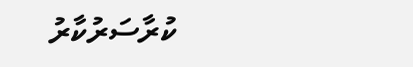ކުރާސަރުކާރު